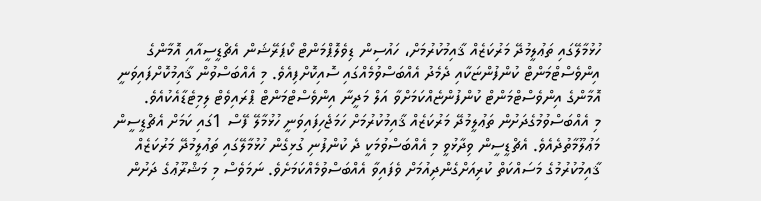ހުޅުމާލޭގައި ތަޢުލީމުދޭ މަރުކަޒެއް ޤާއިމުކުރުމަށް، ހައުސިން ޑިވެލޮޕްމަންޓް ކޯޕަރޭޝަން އެޗްޑީސީއާއި އޮމާންގެ އިންވެސްޓްމަންޓް ކުންފުންޏަކާއި ދެމެދު އެއްބަސްވުމެއްގައި ސޮއިކޮށްފިއެވެ. މި އެއްބަސްވުން ޤާއިމުކޮށްފައިވަނީ އޮމާންގެ އިންވެސްޓްމަންޓް ކުންފުންޏެއްކަމަށްވާ އަލް މަދީނާ އިންވެސްޓްމަންޓް ޕްރައިވެޓް ލިމިޓެޑާއެކުއެވެ.
މި އެއްބަސްވުމުގެދަށުން ތަޢުލީމުދޭ މަރުކަޒެއް ޤާއިމުކުރުމަށް ހަމަޖެހިފައިވަނީ ހުޅުމާލޭ ފޭސް 1ގައި ކަމަށް އެޗްޑީސީން މަޢުލޫމާތުދެއެވެ. އެޗްޑީސީން ވިދާޅުވީ މި އެއްބަސްވުމަކީ ދެ ކުންފުނި ގުޅިގެން ހުޅުމާލޭގައި ތަޢުލީމުދޭ މަރުކަޒެއް ޤާއިމުކުރުމުގެ މަސައްކަތް ކުރިއަށްގެންދިއުމަށް ވެފައިވާ އެއްބަސްވުމެއްކަމަށެވެ. ނަމަވެސް މި މަޝްރޫޢުގެ ދަށުން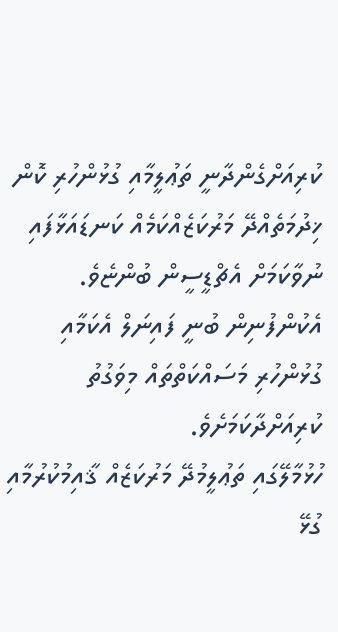ކުރިއަށްގެންދާނީ ތަޢުލީމާއި ގުޅުންހުރި ކޮން ޚިދުމަތެއްދޭ މަރުކަޒެއްކަމެއް ކަނޑައަޅާފައި ނުވާކަމަށް އެޗްޑީސީން ބުންޏެވެ. އެކުންފުނިން ބުނީ ފައިނަލް އެކަމާއި ގުޅުންހުރި މަސައްކަތްތައް މިވަގުތު ކުރިއަށްދާކަމަށެވެ.
ހުޅުމާލޭގައި ތަޢުލީމުދޭ މަރުކަޒެއް ޤާއިމުކުރުމާއި ގުޅޭ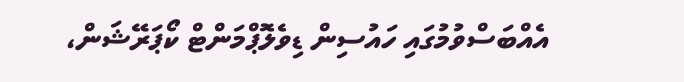އެއްބަސްވުމުގައި ހައުސިން ޑިވެލޮޕްމަންޓް ކޯޕަރޭޝަން،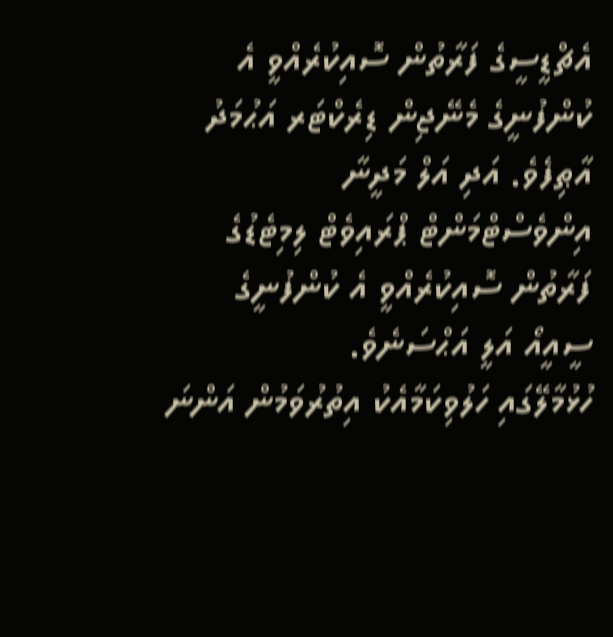އެޗްޑީސީގެ ފަރާތުން ސޮއިކުރެއްވީ އެ ކުންފުނީގެ މެނޭޖިން ޑިރެކްޓަރ އަޙުމަދު އާޠިފެވެ. އަދި އަލް މަދީނާ އިންވެސްޓްމަންޓް ޕްރައިވެޓް ލިމިޓެޑުގެ ފަރާތުން ސޮއިކުރެއްވީ އެ ކުންފުނީގެ ސީއީއޯ އަލީ އަޙްސަނެވެ.
ހުޅުމާލޭގައި ހަލުވިކަމާއެކު އިތުރުވަމުން އަންނަ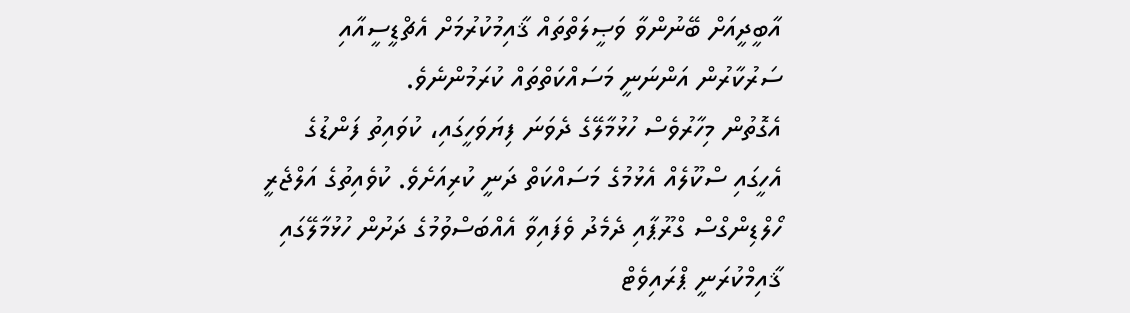އާބީދީއަށް ބޭނުންވާ ވަޞީލަތްތައް ޤާއިމުކުރުމަށް އެޗްޑީސީއާއި ސަރުކާރުން އަންނަނީ މަސައްކަތްތައް ކުރަމުންނެވެ.
އެގޮތުން މިހާރުވެސް ހުޅުމާލޭގެ ދެވަނަ ފިޔަވަހީގައި، ކުވައިތު ފަންޑުގެ އެހީގައި ސްކޫލެއް އެޅުމުގެ މަސައްކަތް ދަނީ ކުރިއަށެވެ. ކުވެއިތުގެ އަލްޖެރީ ހޯލްޑިންގްސް ގްރޫޕާއި ދެމެދު ވެފައިވާ އެއްބަސްވުމުގެ ދަށުން ހުޅުމާލޭގައި ޤާއިމްކުރަނީ ޕްރައިވެޓް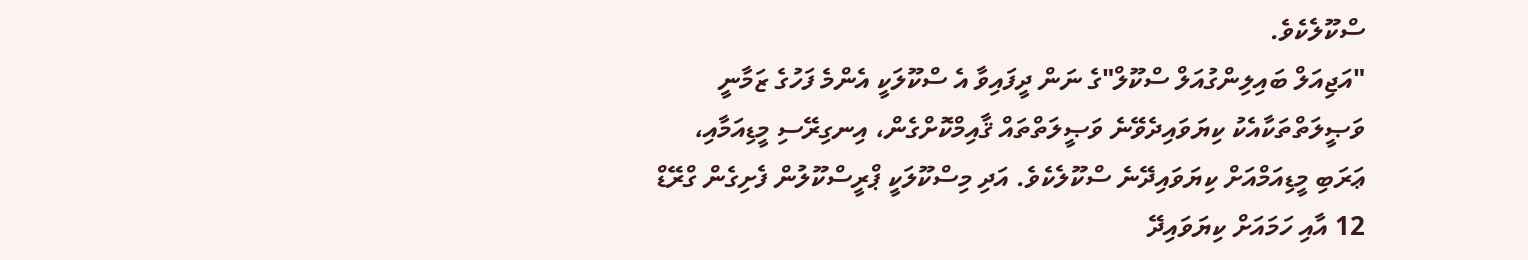ސްކޫލެކެވެ.
"އަޖިއަލް ބައިލިންގުއަލް ސްކޫލް"ގެ ނަން ދީފައިވާ އެ ސްކޫލަކީ އެންމެ ފަހުގެ ޒަމާނީ ވަޞީލަތްތަކާއެކު ކިޔަވައިދެވޭނެ ވަޞީލަތްތައް ޤާއިމްކޮށްގެން، އިނގިރޭސި މީޑިއަމާއި، ޢަރަބި މީޑިއަމްއަށް ކިޔަވައިދޭނެ ސްކޫލެކެވެ. އަދި މިސްކޫލަކީ ޕްރީސްކޫލުން ފެށިގެން ގްރޭޑް 12 އާއި ހަމައަށް ކިޔަވައިދޭ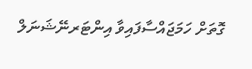ގޮތަށް ހަމަޖައްސާފައިވާ އިންޓަރނޭޝަނަލް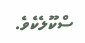ސްކޫލެކެވެ.